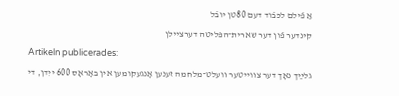אַ פֿילם לכּבֿוד דעם 80טן יובֿל
קינדער פֿון דער שארית־הפּליטה דערציילן
Artikeln publicerades:
גלײַך נאָך דער צװייטער װעלט־מלחמה זענען אָנגעקומען אין באָראָס 600 ייִדן, די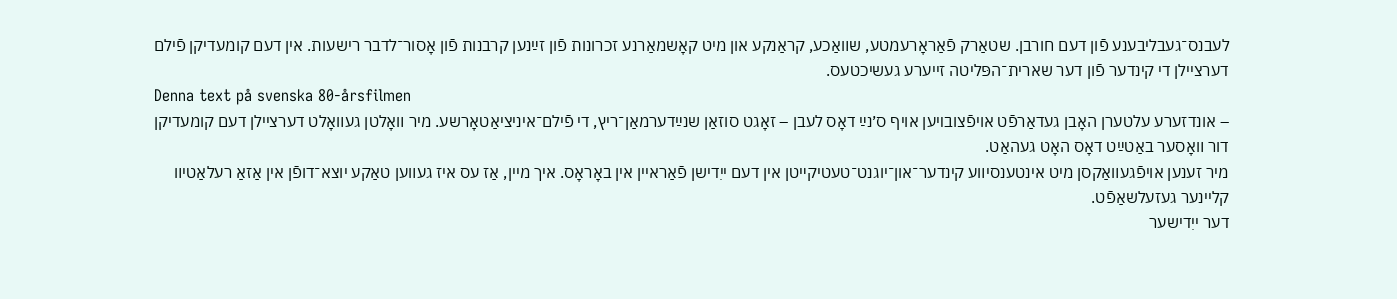לעבנס־געבליבענע פֿון דעם חורבן. שטאַרק פֿאַראָרעמטע, שװאַכע, קראַנקע און מיט קאָשמאַרנע זכרונות פֿון זײַנען קרבנות פֿון אָסור־לדבר רישעות. אין דעם קומעדיקן פֿילם דערציילן די קינדער פֿון דער שארית־הפּליטה זייערע געשיכטעס.
Denna text på svenska 80-årsfilmen
– אונדזערע עלטערן האָבן געדאַרפֿט אויפֿצובױען אויף ס׳נײַ דאָס לעבן – זאָגט סוזאַן שנײַדערמאַן־ריץ, די פֿילם־איניציאַטאָרשע. מיר װאָלטן געװאָלט דערציילן דעם קומעדיקן דור װאָסער באַטײַט דאָס האָט געהאַט.
מיר זענען אויפֿגעװאַקסן מיט אינטענסיװע קינדער־און־יוגנט־טעטיקײטן אין דעם ייִדישן פֿאַראיין אין באָראָס. איך מיין, אַז עס איז געװען טאַקע יוצא־דופֿן אין אַזאַ רעלאַטיװ קליינער געזעלשאַפֿט.
דער ייִדישער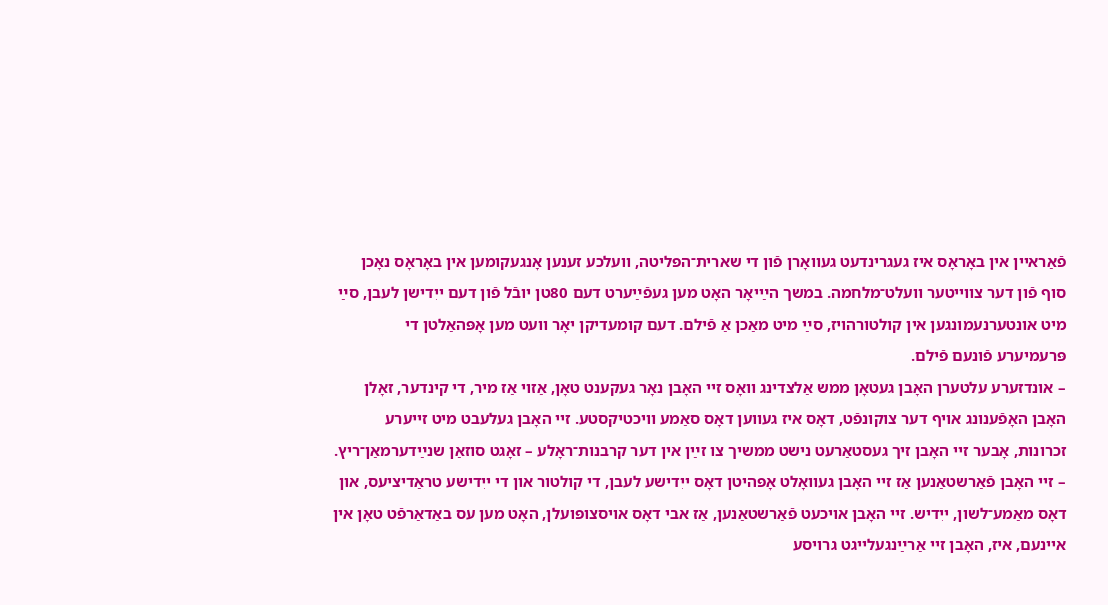פֿאַראיין אין באָראָס איז געגרינדעט געװאָרן פֿון די שארית־הפּליטה, װעלכע זענען אָנגעקומען אין באָראָס נאָכן סוף פֿון דער צװייטער װעלט־מלחמה. במשך הײַיאָר האָט מען געפֿײַערט דעם 80טן יובֿל פֿון דעם ייִדישן לעבן, סײַ מיט אונטערנעמונגען אין קולטורהויז, סײַ מיט מאַכן אַ פֿילם. דעם קומעדיקן יאָר װעט מען אָפּהאַלטן די פּרעמיערע פֿונעם פֿילם.
– אונדזערע עלטערן האָבן געטאָן ממש אַלצדינג װאָס זיי האָבן נאָר געקענט טאָן, אַזוי אַז מיר, די קינדער, זאָלן האָבן האָפֿענונג אויף דער צוקונפֿט, דאָס איז געװען דאָס סאַמע װיכטיקסטע. זיי האָבן געלעבט מיט זייערע זכרונות, אָבער זיי האָבן זיך געסטאַרעט נישט ממשיך צו זײַן אין דער קרבנות־ראָלע – זאָגט סוזאַן שנײַדערמאַן־ריץ.
– זיי האָבן פֿאַרשטאַנען אַז זיי האָבן געװאָלט אָפּהיטן דאָס ייִדישע לעבן, די קולטור און די ייִדישע טראַדיציעס, און דאָס מאַמע־לשון, ייִדיש. זיי האָבן אויכעט פֿאַרשטאַנען, אַז אבי דאָס אויסצופּועלן, האָט מען עס באַדאַרפֿט טאָן אין איינעם, איז, האָבן זיי אַרײַנגעלייגט גרויסע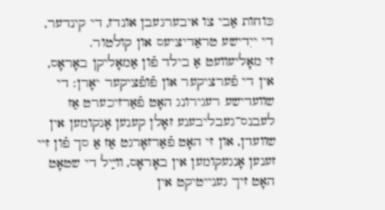כּוחות אַבי צו איבערגעבן אונדז, די קינדער, די ייִדישע טראַדיציעס און קולטור.
זי מאָליעװעט אַ בילד פֿון אַמאָליקן באָראָס, אין די פֿערציקער און פֿופֿציקער יאָרן: די שװעדישע רעגירונג האָט פֿאַרזיכערט אַז לעבנס־געבליבענע זאָלן קענען אָנקומען אין שװעדן, און זי האָט פֿאַרזאָרגט אַז אַ סך פֿון זיי זענען אָנגעקומען אין באָראָס, װײַל די שטאָט האָט זיך גענייטיקט אין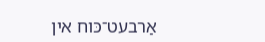אַרבעט־כּוח אין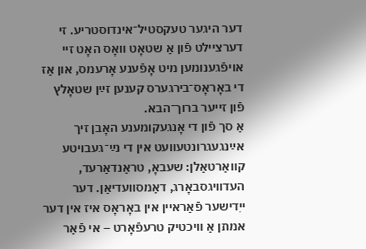דער היגער טעקסטיל־אינדוסטריע. זי דערציילט פֿון אַ שטאָט װאָס האָט זיי אויפֿגענומען מיט אָפֿענע אָרעמס, און אַז די באָראָס־בירגערס קענען זײַן שטאָלץ פֿון זייער ברוך־הבא.
אַ סך פֿון די אָנגעקומענע האָבן זיך אײַנגעגרונטעװעט אין די נײַ־געבױטע קװאַרטאַלן: שעבאָ, טראַנדאַרעד, העדװיגסבאָרג, דאַמסװעדיאַן. דער ייִדישער פֿאַראיין אין באָראָס איז אין דער אמתן אַ װיכטיק טרעפֿאָרט – אי פֿאַר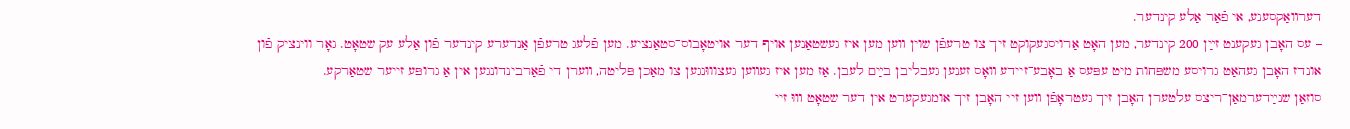דערװאַקסענע, אי פֿאַר אַלע קינדער.
– עס האָבן געקענט זײַן 200 קינדער, מען האָט אַרויסגעקוקט זיך צו טרעפֿן שוין װען מען איז געשטאַנען אויף דער אויטאָבוס־סטאַנציע. מען פֿלעג טרעפֿן אַנדערע קינדער פֿון אַלע עק שטאָט. גאָר ווינציק פֿון אונדז האָבן געהאַט גרויסע משפּחות מיט עפּעס אַ באָבע־זיידע װאָס זענען געבליבן בײַם לעבן. אַז מען איז געװען געצוווּנגען צו מאַכן פּליטה, װערן די פֿאַרבינדונגען אין אַ גרופּע זייער שטאַרקע.
סוזאַן שנײַדערמאַן־ריצס עלטערן האָבן זיך געטראָפֿן װען זיי האָבן זיך אומגעקערט אין דער שטאָט װוּ זיי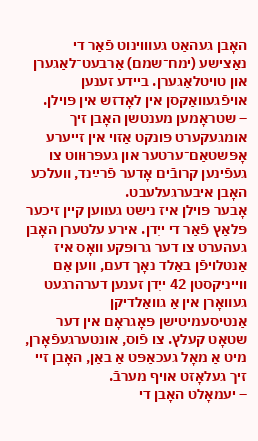האָבן געהאַט געװױנוט פֿאַר די נאַצישע (ימח־שמם) אַרבעט־לאַגערן און טויטלאַגערן. ביידע זענען אויפֿגעװאַקסן אין לאָדזש אין פּױלן.
– שטראָמען מענטשן האָבן זיך אומגעקערט פּונקט אַזוי אין זייערע אָפּשטאַם־ערטער און געפּרוּװט צו געפֿינען קרובֿים אָדער פֿרײַנד, װעלכע האָבן איבערגעלעבט.
אָבער פּוילן איז נישט געװען קיין זיכער פּלאַץ פֿאַר די ייִדן. אירע עלטערן האָבן געהערט צו דער גרופּקע װאָס איז אַנטלויפֿן באַלד נאָך דעם, װען אַם ווייניקסטן 42 ייִדן זענען דערהרגעט געװאָרן אין אַ גװאַלדיקן אַנטיסעמיטישן פּאָגראָם אין דער שטאָט קעלץ. צו פֿוס, אונטערגעפֿאָרן, מיט אַ מאָל געכאַפּט אַ באַן, האָבן זיי זיך געלאָזט אויף מערבֿ.
– יעמאָלט האָבן די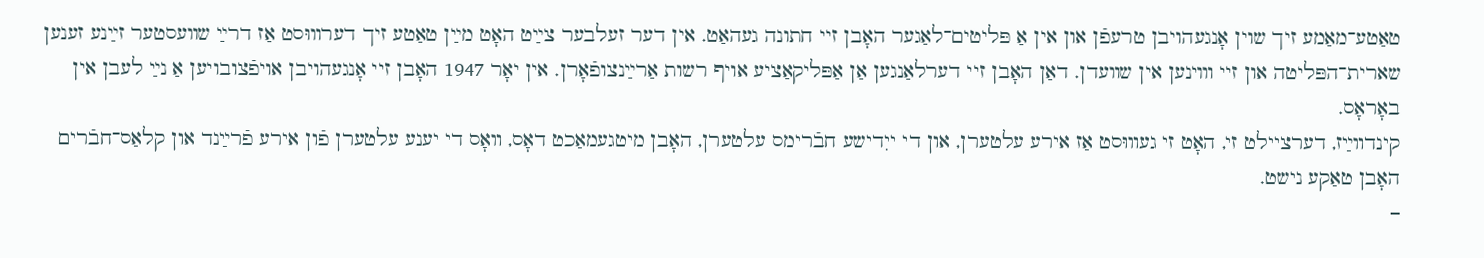טאַטע־מאַמע זיך שוין אָנגעהויבן טרעפֿן און אין אַ פּליטים־לאַגער האָבן זיי חתונה געהאַט. אין דער זעלבער צײַט האָט מײַן טאַטע זיך דערװוּסט אַז דרײַ שװעסטער זײַנע זענען שארית־הפּליטה און זיי װױנען אין שװעדן. דאַן האָבן זיי דערלאַנגען אַן אַפּליקאַציע אויף רשות אַרײַנצופֿאָרן. אין יאָר 1947 האָבן זיי אָנגעהויבן אויפֿצובויען אַ נײַ לעבן אין באָראָס.
קינדװײַז, דערציילט זי, האָט זי געװוּסט אַז אירע עלטערן, און די ייִדישע חבֿרימס עלטערן, האָבן מיטגעמאַכט דאָס, װאָס די יענע עלטערן פֿון אירע פֿרײַנד און קלאַס־חבֿרים האָבן טאַקע נישט.
–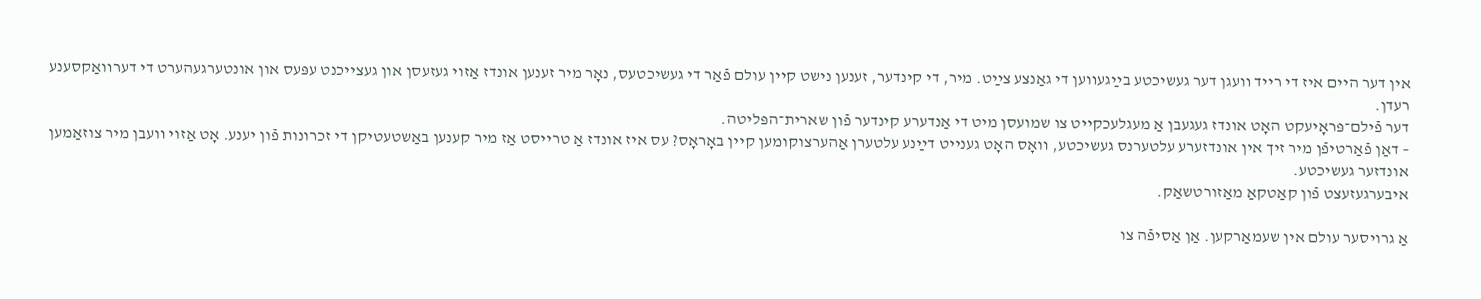אין דער היים איז די רייד װעגן דער געשיכטע בײַגעװען די גאַנצע צײַט. מיר, די קינדער, זענען נישט קיין עולם פֿאַר די געשיכטעס, נאָר מיר זענען אונדז אַזוי געזעסן און געצייכנט עפּעס און אונטערגעהערט די דערװאַקסענע רעדן.
דער פֿילם־פּראָיעקט האָט אונדז געגעבן אַ מעגלעכקײט צו שמועסן מיט די אַנדערע קינדער פֿון שארית־הפּליטה.
– דאַן פֿאַרטיפֿן מיר זיך אין אונדזערע עלטערנס געשיכטע, װאָס האָט גענייט דײַנע עלטערן אַהערצוקומען קיין באָראָס? עס איז אונדז אַ טרייסט אַז מיר קענען באַשטעטיקן די זכרונות פֿון יענע. אָט אַזוי װעבן מיר צוזאַמען אונדזער געשיכטע.
איבערגעזעצט פֿון קאַטקאַ מאַזורטשאַק.

אַ גרויסער עולם אין שעמאַרקען. אַן אַסיפֿה צו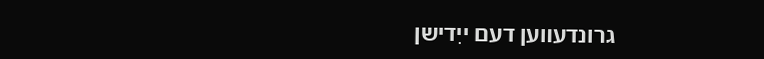גרונדעװען דעם ייִדישן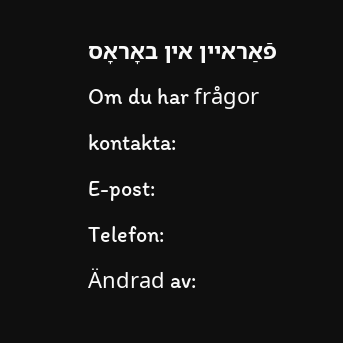פֿאַראיין אין באָראָס
Om du har frågor kontakta:
E-post:
Telefon:
Ändrad av: